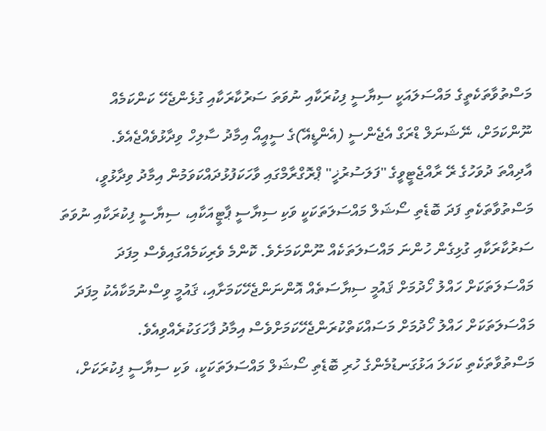މަސްތުވާތަކެތީގެ މައްސަލައަކީ ސިޔާސީ ފިކުރަކާއި ނުވަތަ ސަރުކާރަކާއި ގުޅެންޖެހޭ ކަންކަމެއް ނޫންކަމަށް، ނޭޝަނަލް ޑްރަގް އެޖެންސީ (އެންޑީއޭ)ގެ ސީއީއޯ އިމާދު ސާލިހް ވިދާޅުވެއްޖެއެވެ.
އާދިއްތަ ދުވަހުގެ ރޭ ރާއްޖެޓީވީގެ "ފަލަސުރުޚީ" ޕްރޮގްރާމްގައި ވާހަކަފުޅުދައްކަވަމުން އިމާދު ވިދާޅުވީ، މަސްތުވާތަކެތި ފަދަ ބޮޑެތި ސޯޝަލް މައްސަލަތަކަކީ ވަކި ސިޔާސީ ޕާޓީއަކާއި، ސިޔާސީ ފިކުރަކާއި ނުވަތަ ސަރުކާރަކާއި ގުޅިގެން ހުންނަ މައްސަލަތަކެއް ނޫންކަމަށެވެ. ކޮންމެ ވެރިކަމެއްގައިވެސް މިފަދަ މައްސަލަތަކަށް ހައްލު ހޯދުމަށް ޤައުމީ ސިޔާސަތެއް އޮންނަންޖެހޭކަމަށާއި، ޤައުމީ ވިސްނުމަކާއެކު މިފަދަ މައްސަލަތަކަށް ހައްލު ހޯދުމަށް މަސައްކަތްކުރަންޖެހޭކަމަށްވެސް އިމާދު ފާހަގަކުރެއްވިއެވެ.
މަސްތުވާތަކެތި ކަހަލަ އަޅުގަނޑުމެންގެ ހުރި ބޮޑެތި ސޯޝަލް މައްސަލަތަކަކީ، ވަކި ސިޔާސީ ފިކުރަކަށް،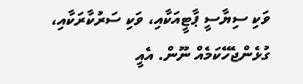ވަކި ސިޔާސީ ޕާޓީއަކާއި، ވަކި ސަރުކާރަކާއި، ގުޅެންޖެހޭކަމެއް ނޫން. އެއީ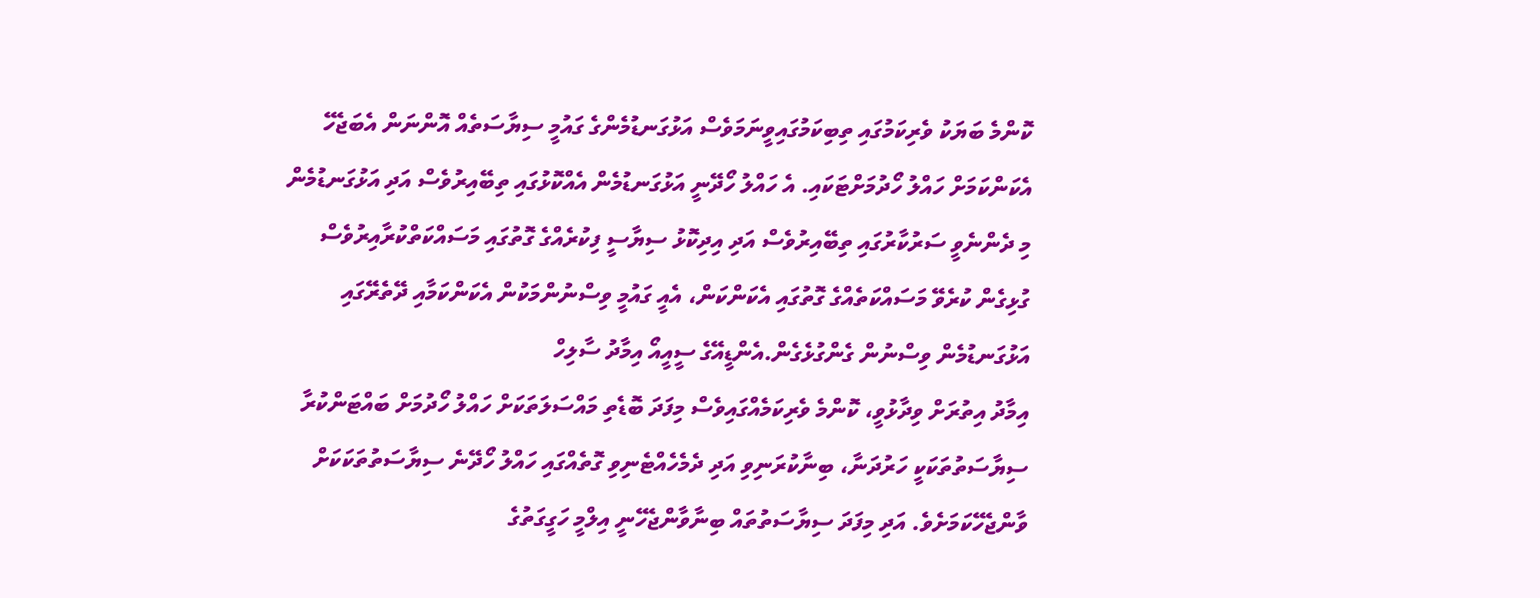ކޮންމެ ބަޔަކު ވެރިކަމުގައި ތިބިކަމުގައިވީނަމަވެސް އަޅުގަނޑުމެންގެ ގައުމީ ސިޔާސަތެއް އޮންނަން އެބަޖެހޭ އެކަންކަމަށް ހައްލު ހޯދުމަށްޓަކައި. އެ ހައްލު ހޯދޭނީ އަޅުގަނޑުމެން އެއްކޮޅުގައި ތިބޭއިރުވެސް އަދި އަޅުގަނޑުމެން މި ދެންނެވީ ސަރުކާރުގައި ތިބޭއިރުވެސް އަދި އިދިކޮޅު ސިޔާސީ ފިކުރެއްގެ ގޮތުގައި މަސައްކަތްކުރާއިރުވެސް ގުޅިގެން ކުރެވޭ މަސައްކަތެއްގެ ގޮތުގައި އެކަންކަން، އެއީ ގައުމީ ވިސްނުންމަކުން އެކަންކަމާއި ދޭތެރޭގައި އަޅުގަނޑުމެން ވިސްނުން ގެންގުޅެގެން.އެންޑީއޭގެ ސީއީއޯ އިމާދު ސާލިހް
އިމާދު އިތުރަށް ވިދާޅުވީ، ކޮންމެ ވެރިކަމެއްގައިވެސް މިފަދަ ބޮޑެތި މައްސަލަތަކަށް ހައްލު ހޯދުމަށް ބައްޓަންކުރާ ސިޔާސަތުތަކަކީ ހަރުދަނާ، ބިނާކުރަނިވި އަދި ދެމެހެއްޓެނިވި ގޮތެއްގައި ހައްލު ހޯދޭނެ ސިޔާސަތުތަކަކަށް ވާންޖެހޭކަމަށެވެ. އަދި މިފަދަ ސިޔާސަތުތައް ބިނާވާންޖެހޭނީ އިލްމީ ހަގީގަތުގެ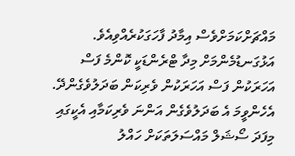މައްޗަށްކަމަށްވެސް އިމާދު ފާހަގަކުރެއްވިއެވެ.
އަޅުގަނޑުމެންމަށް މިދާ ޓްރެންޑަކީ ކޮންމެ ފަސް އަހަރަކުން ފަސް އަހަރަކުން ވެރިކަން ބަދަލުވެގެންދޭ. އެހެންވީމަ އެ ބަދަލުވެގެން އަންނަ ވެރިކަމާއި އެކީގައި މިފަދަ ސޯޝަލް މައްސަލަތަކަށް ހައްލު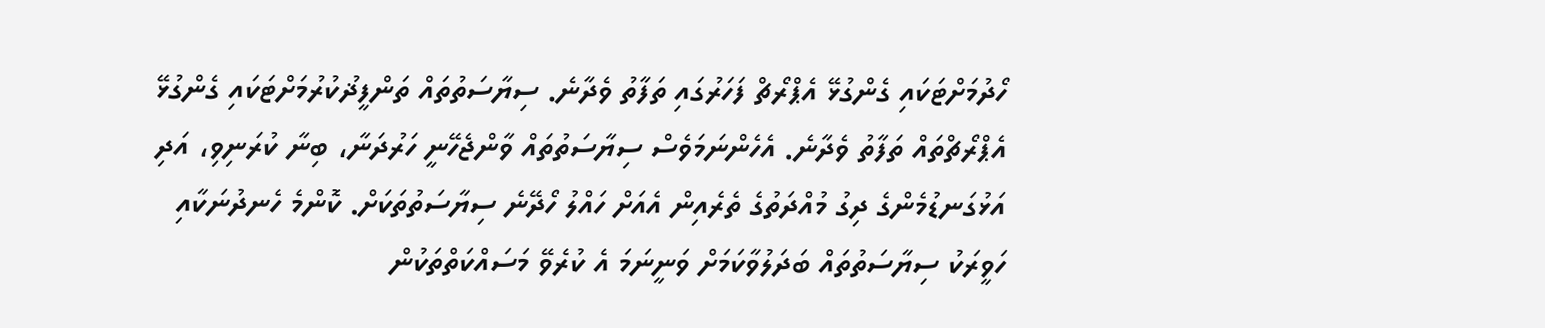ހޯދުމަށްޓަކައި ގެންގުޅޭ އެޕްރޯޗް ފަހަރުގައި ތަފާތު ވެދާނެ. ސިޔާސަތުތައް ތަންފީޛުކުރުމަށްޓަކައި ގެންގުޅޭ އެޕްރޯޗްތައް ތަފާތު ވެދާނެ. އެހެންނަމަވެސް ސިޔާސަތުތައް ވާންޖެހޭނީ ހަރުދަނާ، ބިނާ ކުރަނިވި، އަދި އަޅުގަނޑުމެންގެ ދިގު މުއްދަތުގެ ތެރެއިން އެއަށް ހައްލު ހޯދޭނެ ސިޔާސަތުތަކަށް. ކޮންމެ ހެނދުނަކާއި ހަވީރަކު ސިޔާސަތުތައް ބަދަލުވާކަމަށް ވަނީނަމަ އެ ކުރެވޭ މަސައްކަތްތަކުން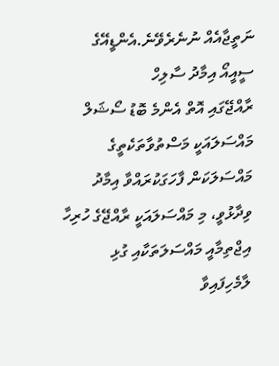ނަތީޖާއެއް ނުނެރެވޭނެ.އެންޑީއޭގެ ސީއީއޯ އިމާދު ސާލިހް
ރާއްޖޭގައި އޮތް އެންމެ ބޮޑު ސޯޝަލް މައްސަލައަކީ މަސްތުވާތަކެތީގެ މައްސަލަކަން ފާހަގަކުރައްވާ އިމާދު ވިދާޅުވީ، މި މައްސަލައަކީ ރާއްޖޭގެ ހުރިހާ އިޖްތިމާއީ މައްސަލަތަކާއި ގުޅި ލާމެހިފައިވާ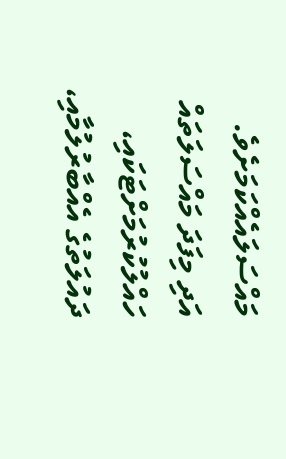މައްސަލައެއްކަމަށެވެ. އަދި މިފަދަ މައްސަލަތައް ހައްލުކުރުމަށްޓަކައި، ދައުލަތުގެ އެއްބާރުލުމާއި،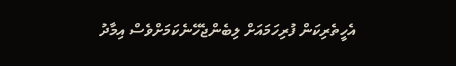އެހީތެރިކަން ފުރިހަމައަށް ލިބެންޖެހޭނެކަމަށްވެސް އިމާދު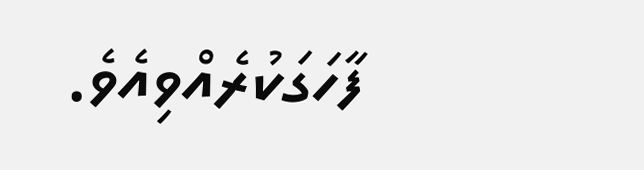ފާހަގަކުރެއްވިއެވެ.